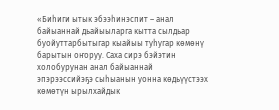«Биһиги ытык эбээһинэспит – анал байыаннай дьайыыларга кытта сылдьар буойуттарбытыгар кыайыы туһугар көмөнү барытын оҥоруу. Саха сирэ бэйэтин холобурунан анал байыаннай эпэрээссийэҕэ сыһыанын уонна көдьүүстээх көмөтүн ырылхайдык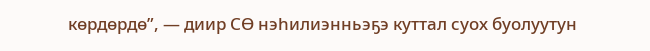көрдөрдө”, — диир СӨ нэһилиэнньэҕэ куттал суох буолуутун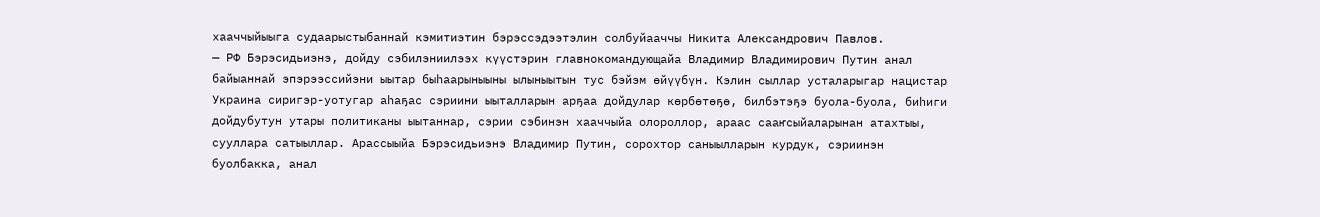хааччыйыыга судаарыстыбаннай кэмитиэтин бэрэссэдээтэлин солбуйааччы Никита Александрович Павлов.
— РФ Бэрэсидьиэнэ, дойду сэбилэниилээх күүстэрин главнокомандующайа Владимир Владимирович Путин анал байыаннай эпэрээссийэни ыытар быһаарыныыны ылыныытын тус бэйэм өйүүбүн. Кэлин сыллар усталарыгар нацистар Украина сиригэр-уотугар аһаҕас сэриини ыыталларын арҕаа дойдулар көрбөтөҕө, билбэтэҕэ буола-буола, биһиги дойдубутун утары политиканы ыытаннар, сэрии сэбинэн хааччыйа олороллор, араас сааҥсыйаларынан атахтыы, сууллара сатыыллар. Арассыыйа Бэрэсидьиэнэ Владимир Путин, сорохтор саныылларын курдук, сэриинэн буолбакка, анал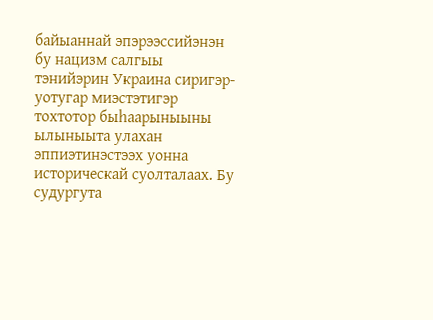байыаннай эпэрээссийэнэн бу нацизм салгыы тэнийэрин Украина сиригэр-уотугар миэстэтигэр тохтотор быһаарыныыны ылыныыта улахан эппиэтинэстээх уонна историческай суолталаах. Бу судургута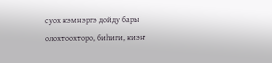суох кэмнэргэ дойду бары олохтоохторо, биһиги, киэҥ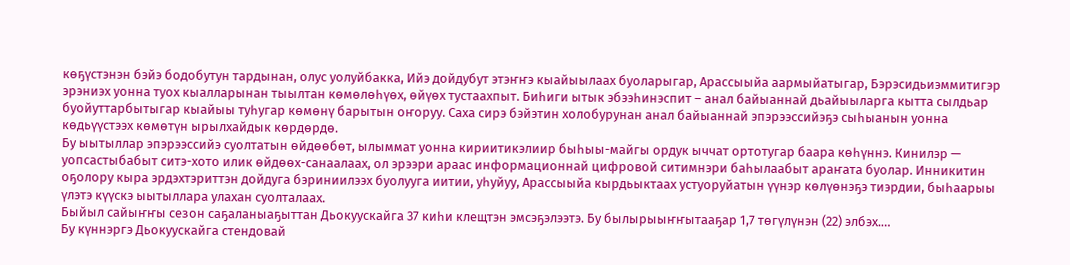көҕүстэнэн бэйэ бодобутун тардынан, олус уолуйбакка, Ийэ дойдубут этэҥҥэ кыайыылаах буоларыгар, Арассыыйа аармыйатыгар, Бэрэсидьиэммитигэр эрэниэх уонна туох кыалларынан тыылтан көмөлөһүөх, өйүөх тустаахпыт. Биһиги ытык эбээһинэспит – анал байыаннай дьайыыларга кытта сылдьар буойуттарбытыгар кыайыы туһугар көмөнү барытын оҥоруу. Саха сирэ бэйэтин холобурунан анал байыаннай эпэрээссийэҕэ сыһыанын уонна көдьүүстээх көмөтүн ырылхайдык көрдөрдө.
Бу ыытыллар эпэрээссийэ суолтатын өйдөөбөт, ылыммат уонна кириитикэлиир быһыы-майгы ордук ыччат ортотугар баара көһүннэ. Кинилэр — уопсастыбабыт ситэ-хото илик өйдөөх-санаалаах, ол эрээри араас информационнай цифровой ситимнэри баһылаабыт араҥата буолар. Инникитин оҕолору кыра эрдэхтэриттэн дойдуга бэриниилээх буолууга иитии, уһуйуу, Арассыыйа кырдьыктаах устуоруйатын үүнэр көлүөнэҕэ тиэрдии, быһаарыы үлэтэ күүскэ ыытыллара улахан суолталаах.
Быйыл сайыҥҥы сезон саҕаланыаҕыттан Дьокуускайга 37 киһи клещтэн эмсэҕэлээтэ. Бу былырыыҥҥытааҕар 1,7 төгүлүнэн (22) элбэх.…
Бу күннэргэ Дьокуускайга стендовай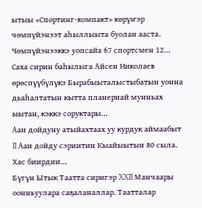ытыы «Спортинг-компакт» көрүҥэр чөмпүйэнээт аһыллыыта буолан ааста. Чөмпүйэнээккэ уопсайа 67 спортсмен 12…
Саха сирин баһылыга Айсен Николаев өрөспүүбүлүкэ Бырабыыталыстыбатын уонна дьаһалтатын кытта планернай мунньах ыытан, кэккэ соруктары…
Аан дойдуну атыйахтаах уу курдук аймаабыт II Аан дойду сэриитин Кыайыытын 80 сыла. Хас биирдии…
Бүгүн Ытык Таатта сиригэр XXII Манчаары оонньуулара саҕаланаллар. Таатталар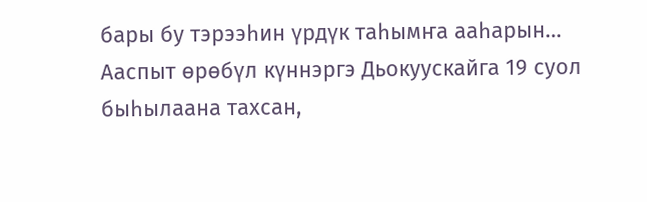бары бу тэрээһин үрдүк таһымҥа ааһарын…
Ааспыт өрөбүл күннэргэ Дьокуускайга 19 суол быһылаана тахсан,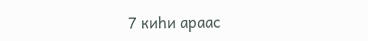7 киһи араас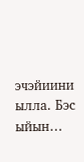эчэйиини ылла. Бэс ыйын…